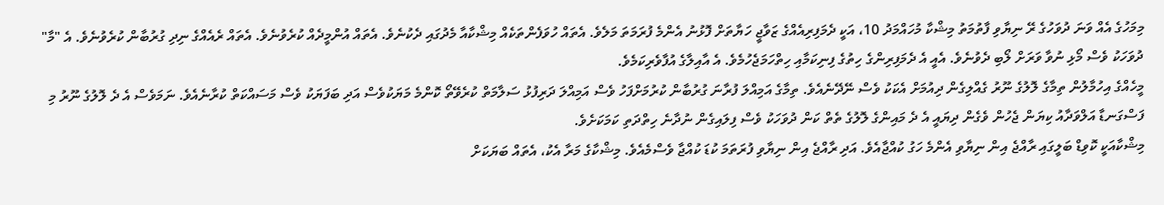މިމަހުގެ އެއް ވަނަ ދުވަހުގެ ރޭ ނިޔާވި ފާތުމަތު މިޝްކާ މުހައްމަދު 10، އަކީ ދެމަފިރިއެއްގެ ޒަވާޖީ ހަޔާތަށް ފޮޅުނު އެންމެ ފުރަމަތަ މަލެވެ. އެތައް ހުވަފެންތަކެއް މިޝްކާއާ މެދުގައި ދެކުނެވެ. އެތައް އުންމީދެއް ކުރެވުނެވެ. އެތައް ރެއެއްގެ ނިދި ގުރުބާން ކުރެވުނެވެ. އެ "މާ" ދުވަހަކު ވެސް މޯޅި ނުވާ ވަރަށް ލޯބި ދެވުނެވެ. އެއީ އެ ދެމަފިރިންގެ ހިތުގެ ފިނިކަމާއި ހިތްހަމަޖެހުމެވެ. އެ އާއިލާގެ އުފާވެރިކަމެވެ.
މީހެއްގެ އިހުމާލުން ތިމާގެ ލޮލުގެ ނޫރު ގެއްލިގެން ދިއުމަށް އެކަކު ވެސް ނޭދޭނެއެވެ. ތިމާގެ އަމިއްލަ ފުރާނަ ގުރުބާން ކުރުމަށްފަހު ވެސް އަމިއްލަ ދަރިފުޅު ސަލާމަތް ކުރެވޭތޯ ކޮންމެ މަޔަކުވެސް އަދި ބަފަޔަކު ވެސް މަސައްކަތް ކުރާނެއެވެ. ނަމަވެސް އެ ދެ ލޮލުގެ ނޫރު މި ފަސްގަނޑާ އަލްވަދާއު ކިޔަން ޖެހުން ވެގެން ދިޔައީ އެ ދެ މައިންގެ ލޮލުގެ ތެތް ކަން ދުވަހަކު ވެސް ފިލައިގެން ނުދާނެ ހިތްދަތި ކަމަކަށެވެ.
މިޝްކާއަކީ ކޮވިޑް ބަލީގައި ރާއްޖެ އިން ނިޔާވި އެންމެ ހަގު ކުއްޖާއެވެ. އަދި ރާއްޖެ އިން ނިޔާވި ފުރަތަމަ ކުޑަ ކުއްޖާ ވެސްމެއެވެ. މިޝްކާގެ މަރާ އެކު، އެތައް ބަޔަކަށް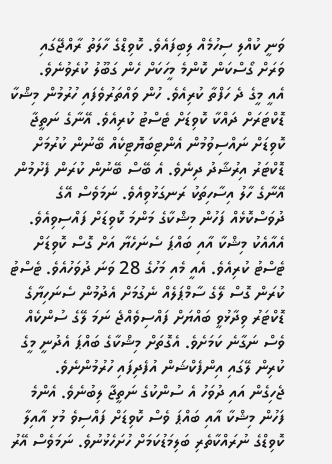ވަނީ ކުއްލި ސިހުމެއް ލިބިފައެވެ. ކޮވިޑްގެ ހާލަތު ރާއްޖޭގައި ވަރަށް ގޯސްކަން ކޮންމެ މީހަކަށް ހެން ގަބޫލު ކުރެވުނެވެ.
އެއީ މީގެ ދެ ހަފްތާ ކުރިއެވެ. ހުން ވައްތަރުވެފައި ހުރުމުން މިޝްކާ ޑޮކްޓަރަށް ދައްކާ ކޮވިޑަށް ޓެސްޓު ކުރިއެވެ. އޭނާގެ ނަތީޖާ ކޮވިޑަށް ނައްސިވުމުން އެންޓިބަޔޮޓިކެއް ބޭނުން ކުރުމަށް ޑޮކްޓަރު އިރުޝާދު ދިނެވެ. އެ ބޭސް ބޭނުން ކުރަން ފެށުމުން އޭނާގެ ހާލު އިސާހިތަކު ރަނގަޅުވިއެވެ. ނަމަވެސް އޭގެ ދުވަސްކޮޅެއް ފަހުން މިޝްކާގެ މަންމަ ކޮވިޑަށް ފައްސިވިއެވެ. އެއާއެކު މިޝްކާ އާއި ބައްޕަ ސެނަހެޔާ އަށް ގޮސް ކޮވިޑަށް ޓެސްޓު ކުރިއެވެ. އެއީ މެއި މަހުގެ 28 ވަނަ ދުވަހުއެވެ. ޓެސްޓު ކުރަން ގޮސް ލޭގެ ސާމްޕަލެއް ނެގުމަށް އެދުމުން ސެނަހިޔާގެ ޑޮކްޓަރު ވިދާޅުވީ ބައްޔަށް ފައްސިވެއްޖެ ނަމަ ލޭގެ ސުންކެއް ވެސް ނަގާނެ ކަމަށެވެ. އެގޮތަށް މިޝްކާގެ ބައްޕަ އެދުނީ މީގެ ކުރިން ލޭގައި އިންފެކްޝަން އުފެދިފައި ހުރުމުންނެވެ.
ޖެހިގެން އައި ދުވަހު އެ ސުންކުގެ ނަތީޖާ ލިބުނެވެ. އެންމެ ފަހުން މިޝްކާ އާއި ބައްޕަ ވެސް ކޮވިޑަށް ފައްސިވެ މުޅި އާއިލާ ކޮވިޑްގެ ނުރައްކާތެރި ބަލިމަޑުކަމަށް ހުށަހެޅުނުވެ. ނަމަވެސް އޭރު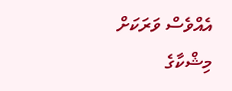އެއްވެސް ވަރަކަށް މިޝްކާގެ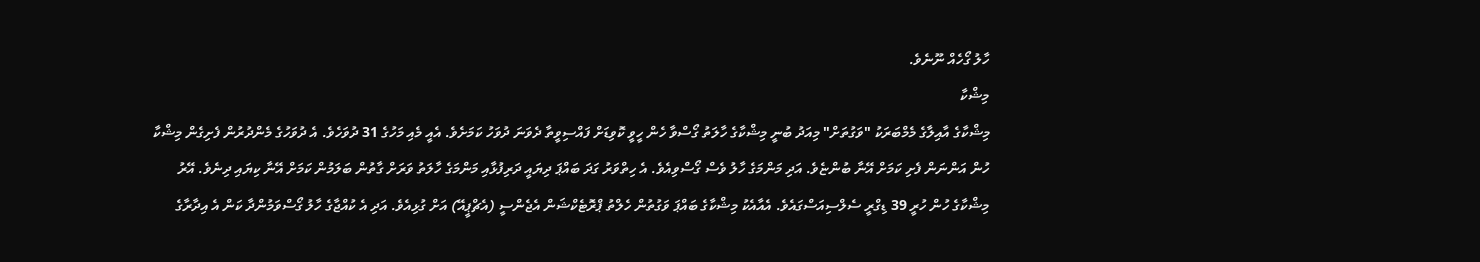ހާލު ގޯހެއް ނޫނެވެ.
މިޝްކާ
މިޝްކާގެ އާއިލާގެ މެމްބަރަކު "ވަގުތަށް" މިއަދު ބުނީ މިޝްކާގެ ހާލަތު ގޯސްވާ ހެން ހީވީ ކޮވިޑަށް ފައްސިވީތާ ދެވަނަ ދުވަހު ކަމަށެވެ. އެއީ މެއި މަހުގެ 31 ދުވަހެވެ. އެ ދުވަހުގެ މެންދުރުން ފެށިގެން މިޝްކާ ހުން އަންނަން ފެށި ކަމަށް އޭނާ ބުންޏެވެ. އަދި މަންމަގެ ހާލު ވެސް ގޯސްވިއެވެ. އެ ހިތްވަރު ގަދަ ބައްޕަ ދިޔައީ ދަރިފުޅާއި މަންމަގެ ހާލަތު ވަރަށް ގާތުން ބަލަމުން ކަމަށް އޭނާ ކިޔައި ދިނެވެ. އޭރު މިޝްކާގެ ހުން ހުރީ 39 ޑިގްރީ ސެލްސިއަސްގައެވެ. އެއާއެކު މިޝްކާގެ ބައްޕަ ވަގުތުން ހެލްތު ޕްރޮޓެކްޝަން އެޖެންސީ (އެޗްޕީއޭ) އަށް ގުޅިއެވެ. އަދި އެ ކުއްޖާގެ ހާލު ގޯސްވަމުންދާ ކަން އެ އިދާރާގެ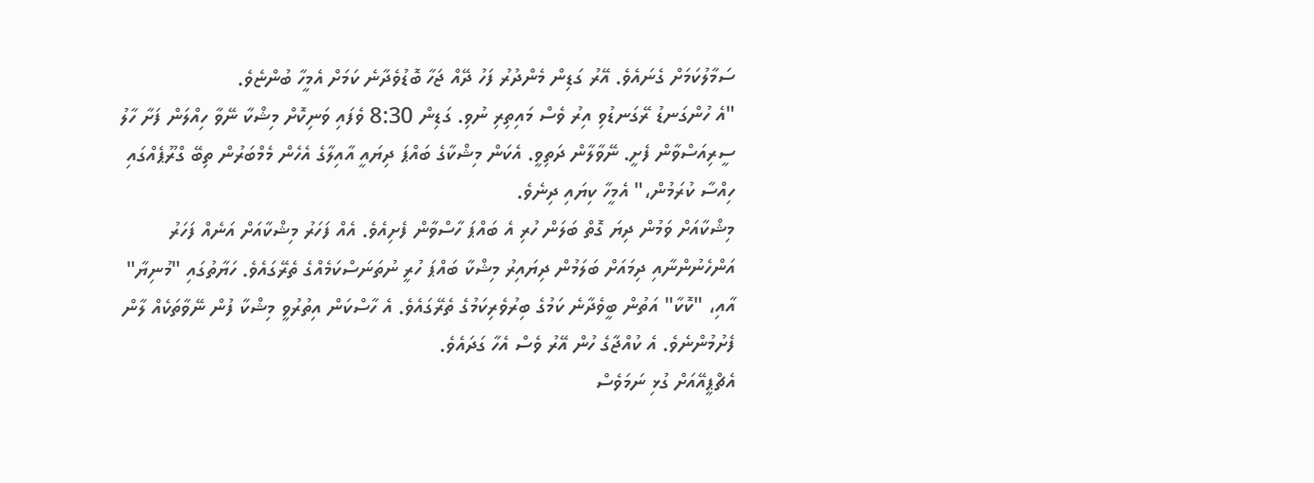ސަމާލުކަމަށް ގެނައެވެ. އޭރު ގަޑިން މެންދުރު ފަހު ދޭއް ޖަހާ ބޮޑުވެދާނެ ކަމަށް އެމީހާ ބުންޏެވެ.
"އެ ހުންގަނޑު ރޭގަނޑުވި އިރު ވެސް މައިތިރި ނުވި. ގަޑިން 8:30 ވެފައި ވަނިކޮށް މިޝްކާ ނޭވާ ހިއްލަން ފަށާ ހާލު ސީރިއަސްވާން ފެށީ. ނޭވާލާން ދަތިވީ. އެކަން މިޝްކާގެ ބައްޕަ ދިޔައީ އާއިލާގެ އެހެން މެމްބަރުން ތިބޭ ގްރޫޕެއްގައި ހިއްސާ ކުރަމުން،" އެމީހާ ކިޔައި ދިނެވެ.
މިޝްކާއަށް ވަމުން ދިޔަ ގޮތް ބަލަން ހުރި އެ ބައްޕަ ހާސްވާން ފެށިއެވެ. އެއް ފަހަރު މިޝްކާއަށް އަނެއް ފަހަރު އަންހެނުންނާއި ދިމައަށް ބަލަމުން ދިޔައިރު މިޝްކާ ބައްޕަ ހުރީ ނުތަނަސްކަމެއްގެ ތެރޭގައެވެ. ހަޔާތުގައި "މުނިޔާ" އާއި، "ކޮކާ" އަތުން ބީވެދާނެ ކަމުގެ ބިރުވެރިކަމުގެ ތެރޭގައެވެ. އެ ހާސްކަން އިތުރުވީ މިޝްކާ ފުން ނޭވާތަކެއް ލާން ފެށުމުންނެވެ. އެ ކުއްޖާގެ ހުން އޭރު ވެސް އެހާ ގަދައެވެ.
އެޗްޕީއޭއަށް ގުޅި ނަމަވެސް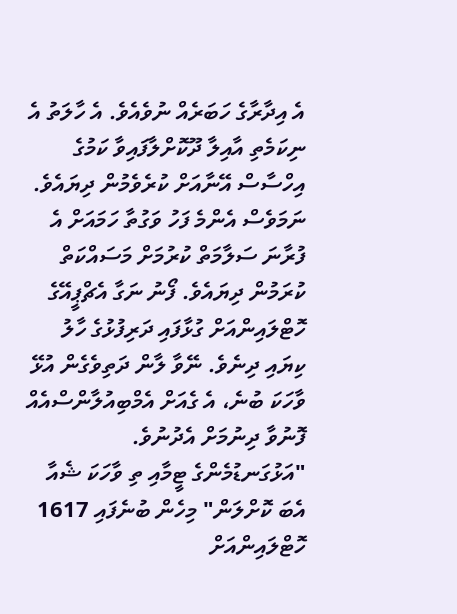އެ އިދާރާގެ ހަބަރެއް ނުވެއެވެ. އެ ހާލަތު އެ ނިކަމެތި އާއިލާ ދޫކޮށްލާފައިވާ ކަމުގެ އިހްސާސް އޭނާއަށް ކުރެވެމުން ދިޔައެވެ. ނަމަވެސް އެންމެ ފަހު ވަގުތާ ހަމައަށް އެ ފުރާނަ ސަލާމަތް ކުރުމަށް މަސައްކަތް ކުރަމުން ދިޔައެވެ. ފޯނު ނަގާ އެޗްޕީއޭގެ ހޮޓްލައިންއަށް ގުޅާފައި ދަރިފުޅުގެ ހާލު ކިޔައި ދިނެވެ. ނޭވާ ލާން ދަތިވެގެން އުޅޭ ވާހަކަ ބުނެ، އެ ގެއަށް އެމްބިއުލާންސްއެއް ފޮނުވާ ދިނުމަށް އެދުނުވެ.
"އަޅުގަނޑުމެންގެ ޓީމާއި ތި ވާހަކަ ޝެއާ އެބަ ކޮށްލަން" މިހެން ބުނެފައި 1617 ހޮޓްލައިންއަށް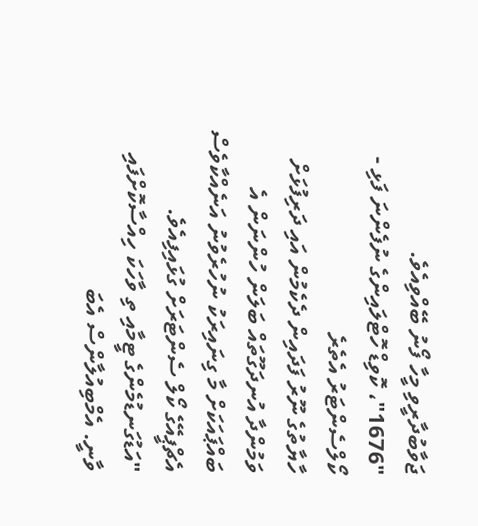ޖަވާބުދާރީވި މީހާ ފޯނު ބޭއްވިއެވެ.
"1676"، ކޮވިޑް ހޮޓްލައިންގެ ނުފެންނަ ފަޅި - ކޯލްސެންޓަރު އެތެރެ
ހާޔާތުގެ ނޫރު ފަދައިން ދެކެމުން އައި ދަރިފުޅަށް ވަމުންދާ އުނދަގޫތައް ބަލަން ހުންނަން އެ ބައްޕައަކަށް މާ ގިނައިރަކު ނުހުރެވުނު އަނެއްކާވެސް އެޗްޕީއޭގެ ކޯލް ސެންޓަރަށް ގުޅައިފިއެވެ. "އަޑުގަނޑުމެންގެ ޓީމާއި ތި ވާހަކަ ހިއްސާކޮށްފައި ވާނީ. އެމްބިއުލާންސް އެބަ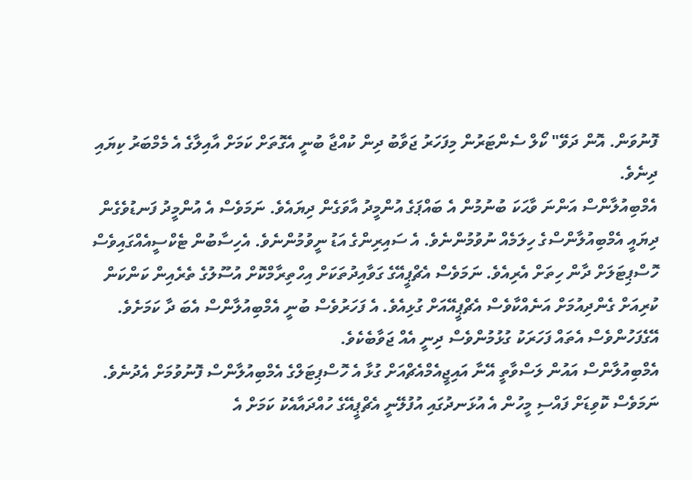ފޮނުވަން. އޮން ދަވޭ" ކޯލް ސެންޓަރުން މިފަހަރު ޖަވާބު ދިން ކުއްޖާ ބުނީ އެގޮތަށް ކަމަށް އާއިލާގެ އެ މެމްބަރު ކިޔައި ދިނެވެ.
އެމްބިއުލާންސް އަންނަ ވާޙަކަ ބުނުމުން އެ ބައްޕަގެ އުންމީދު އާވަގެން ދިޔައެވެ. ނަމަވެސް އެ އުންމީދު ފަނޑުވެގެން ދިޔައީ އެމްބިއުލާންސްގެ ހިލަމެއް ނުވުމުންނެވެ. އެ ސައިރިންގެ އަޑު ނީވުމުންނެވެ. އެހިސާބުން ޓެކްސީއެއްގައިވެސް ހޮސްޕިޓަލަށް ދާން ހިތަށް އެރިއެވެ. ނަމަވެސް އެޗްޕީއޭގެ ގަވާއިދުތަކަށް އިހްތިރާމްކޮށް އުސޫލުގެ ތެރެއިން ކަންކަން ކުރިއަށް ގެންދިއުމަށް އަނެއްކާވެސް އެޗްޕީއޭއަށް ގުޅިއެވެ. އެ ފަހަރުވެސް ބުނީ އެމްބިއުލާންސް އެބަ ދާ ކަމަށެވެ. އޭގެފަހުންވެސް އެތައް ފަހަރަކު ގުޅުމުންވެސް ދިނީ އެއް ޖަވާބެކެވެ.
އެމްބިއުލާންސް އައުން ލަސްވާތީ އޭނާ އައިޖީއެމްއެޗްއަށް ގުޅާ އެ ހޮސްޕިޓަލްގެ އެމްބިއުލާންސް ފޮނުވުމަށް އެދުނެވެ. ނަމަވެސް ކޮވިޑަށް ފައްސި މީހުން އެ އުޅަނދުގައި އުފުލޭނީ އެޗްޕީއޭގެ ހުއްދައާއެކު ކަމަށް އެ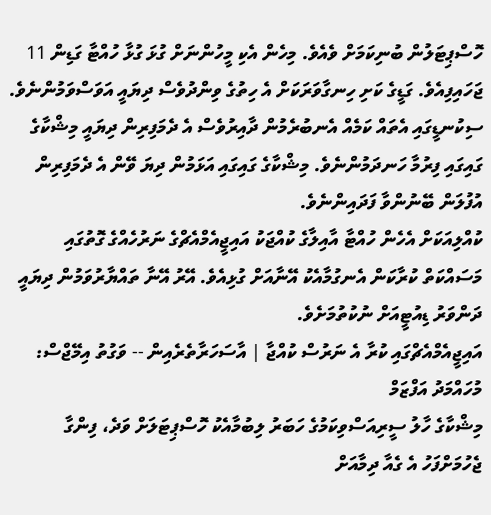ހޮސްޕިޓަލުން ބުނިކަމަށް ވެއެވެ. މިހެން އެކި މީހުންނަށް ގުޅަ ގުޅާ ހުއްޓާ ގަޑިން 11 ޖަހައިފިއެވެ. ގަޑީގެ ކަށި ހިނގާވަރަކަށް އެ ހިތުގެ ވިންދުވެސް ދިޔައީ އަވަސްވަމުންނެވެ. ސިކުނޑީގައި އެތައް ކަމެއް އެނބުރެމުން ދާއިރުވެސް އެ ދެމަފިރިން ދިޔައީ މިޝްކާގެ ގައިގައި ފިރުމާ ހަނދަމުންނެވެ. މިޝްކާގެ ގައިގައި އަޅަމުން ދިޔަ ވޭން އެ ދެމަފިރިން އުފުލަން ބޭނުންވާ ފަދައިންނެވެ.
ކުއްލިއަކަށް އެހެން ހުއްޓާ އާއިލާގެ ކުއްޖަކު އައިޖީއެމްއެޗްގެ ނަރުހެއްގެ ގޮތުގައި މަސައްކަތް ކުރާކަން އެނގުމާއެކު އޭނާއަށް ގުޅިއެވެ. އޭރު އޭނާ ތައްޔާރުވަމުން ދިޔައީ ދަންވަރު ޑިއުޓީއަށް ނުކުތުމަށެވެ.
އައިޖީއެމްއެޗްގައި ކުރާ އެ ނަރުސް ކުއްޖާ | އާސަހަރާތެރެއިން -- ވަގުތު އިމޭޖްސް: މުހައްމަދު އަފްޒަމް
މިޝްކާގެ ހާލު ސީރިއަސްވިކަމުގެ ހަބަރު ލިބުމާއެކު ހޮސްޕިޓަލަށް ވަދެ، ފިންގާ ޖެހުމަށްފަހު އެ ގެއާ ދިމާއަށް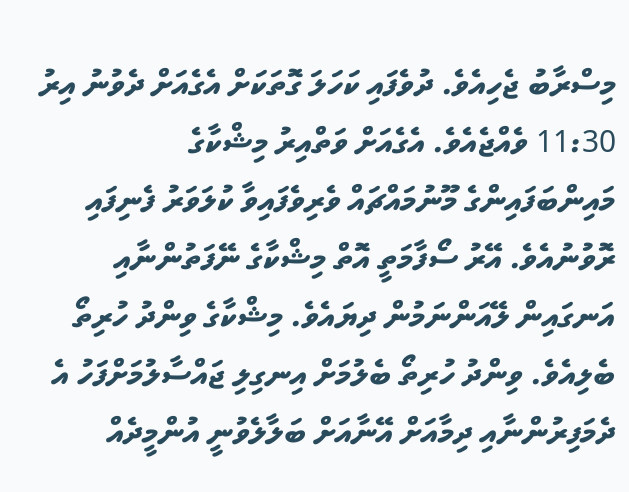މިސްރާބު ޖެހިއެވެ. ދުވެފައި ކަހަލަ ގޮތަކަށް އެގެއަށް ދެވުނު އިރު 11:30 ވެއްޖެއެވެ. އެގެއަށް ވަތްއިރު މިޝްކާގެ މައިންބަފައިންގެ މޫނުމައްޗައް ވެރިވެފައިވާ ކުލަވަރު ފެނިފައި ރޮވުނުއެވެ. އޭރު ސޯފާމަތީ އޮތް މިޝްކާގެ ނޭފަތުންނާއި އަނގައިން ލޭއަންނަމުން ދިޔައެވެ. މިޝްކާގެ ވިންދު ހުރިތޯ ބެލިއެވެ. ވިންދު ހުރިތޯ ބެލުމަށް އިނގިލި ޖައްސާލުމަށްފަހު އެ ދެމަފިރުންނާއި ދިމާއަށް އޭނާއަށް ބަލާލެވުނީ އުންމީދެއް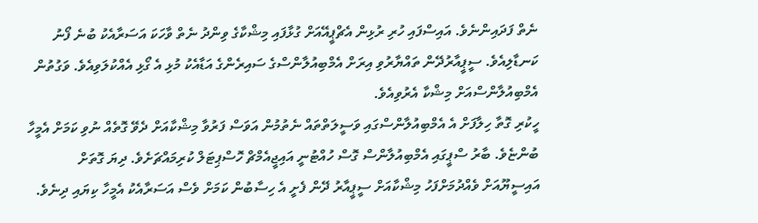ނެތް ފަދައިންނެވެ. އައިސްފައި ހުރި ރުޅިން އެޗްޕީއޭއަށް ގުޅާފައި މިޝްކާގެ ވިންދު ނެތް ވާހަކަ އަސަރާއެކު ބުނެ ފޯނު ކަނޑާލިއެވެ. ސީޕީއާރުދޭން ތައްޔާރުވި އިރަށް އެމްބިއުލާންސްގެ ސައިރެންގެ އަޑާއެކު މުޅި އެ ގޯޅި އެއްކުލަވިއެވެ. ވަގުތުން އެމްބިއުލާންސްއަށް މިޝްކާ އެރުވިއެވެ.
ހީކުރި ގޮތާ ހިލާފަށް އެ އެމްބިއުލާންސްގައި ވަސީލަތްތައް ނެތުމުން އަވަސް ފަރުވާ މިޝްކާއަށް ދެވޭ ގޮތެއް ނުވި ކަމަށް އެމީހާ ބުންޏެވެ. ބާރު ސްޕީގައި އެމްބިއުލާންސް ގޮސް ހުއްޓުނީ އައިޖީއެމްޗް ހޮސްޕިޓަލް ކުރިމައްޗަށެވެ. ދިޔަ ގޮތަށް އައިސީޔޫއަށް ވެއްދުމަށްފަހު މިޝްކާއަށް ސީޕީއާރު ދޭން ފެށީ އެ ހިސާބުން ކަމަށް ވެސް އަސަރާއެކު އެމީހާ ކިޔައި ދިނެވެ.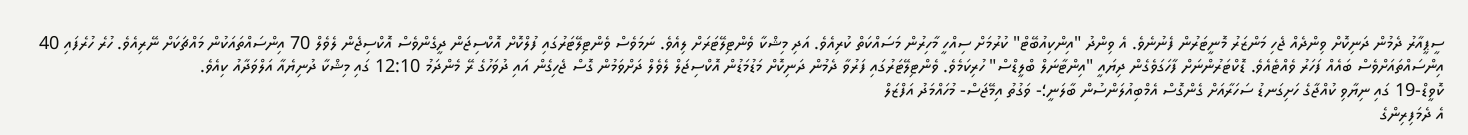ސީޕީއާރު ދެމުން ދަނިކޮށް ވިންދެއް ޖެހި މަންޒަރު މޮނީޓަރުން ފެނުނެވެ. އެ ވިންދު "އިންކިއުބޭޓް" ކުރުމަށް ސިއްހީ މާހިރުން މަސައްކަތް ކުރިއެވެ. އަދި މިޝްކާ ވެންޓިލޭޓަރަށް ލިއެވެ. ނަމަވެސް ވެންޓިލޭޓަރުގައި ފުލްކޮށް އޮކްސިޖަން ދީގެންވެސް އޮކްސިޖެން ލެވެލް 70 އިންސައްތައަކުން މައްޗަކަށް ނޭރިއެވެ. ހުރެ ހުރެފައި 40 އިންސައްތައަށްވެސް ބައެއް ފަހަރު ވެއްޓެއެވެ. ޑޮކްޓަރުންނަށް ފާހަގަވެގެން ދިޔައީ "އިންޓާނަލް ބްލީޑްސް" ހުރިކަމެވެ. ވެންޓިލޭޓަރުގައި ފަރުވާ ދެމުން ދަނިކޮށް މަޑުމަޑުން އޮކްސިޖަލް ލެވެލް ދަށްވަމުން ގޮސް ޖެހިގެން އައި ދުވަހުގެ ރޭ މެންދަމު 12:10 ގައި މިޝްކާ ދުނިޔެއާ އަލްވަދާއު ކިއެވެ.
ކޮވީޑް-19 ގައި ނިޔާވި ކުއްޖާގެ ހަށިގަނޑު ސަހަރާއަށް ގެންގޮސް އެމްބިއުލަންސުން ބާލަނީ؛- ވަގުތު އިމޭޖަސް- މުހައްމަދު އަފްޒަލް
އެ ދެމަފިރިންގެ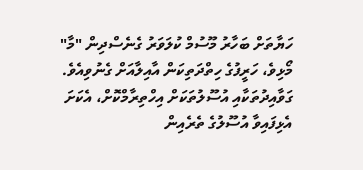ހަޔާތަށް ބަހާރު މޫސުމް ކުލަވަރު ގެނެސްދިން "މާ" މޯޅިވެ، ހަރީފުގެ ހިތްދަތިކަން އާއިލާއަށް ގެނުވިއެވެ. ގަވާއިދުތަކާއި އުސޫލުތަކަށް އިހްތިރާމްކޮށް، އެކަށަ އެޅިފައިވާ އުސޫލުގެ ތެރެއިން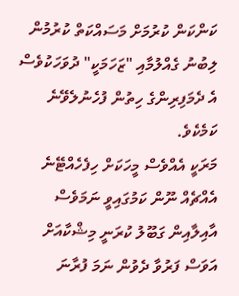ކަންކަން ކުރުމަށް މަސައްކަތް ކުރުމުން ލިބުނު ގެއްލުމާއި "ޒަހަމަކީ" ދުވަހަކުވެސް އެ ދެމަފިރިންގެ ހިތުން ފުހެނުލެވޭނެ ކަމެކެވެ.
މަރަކީ އެއްވެސް މީހަކަށް ހިފެހެއްޓޭނެ އެއްޗެއް ނޫން ކަމުގައިވީ ނަމަވެސް އާއިލާއިން ގަބޫލު ކުރަނީ މިޝްކާއަށް އަވަސް ފަރުވާ ދެވުން ނަމަ ފުރާނަ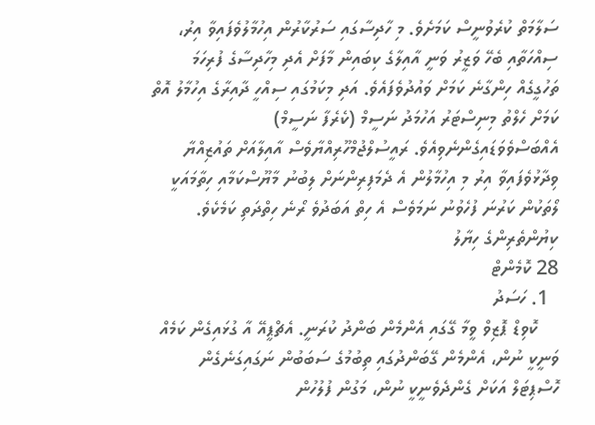ސަލާމަތް ކުރެވުނީސް ކަމަށެވެ. މި ހާދިސާގައި ސަރުކާރުން އިހުމާލުވެފައިވާ އިރު، ސިއްހަތާއި ބެހޭ ވަޒީރު ވަނީ އާއިލާގެ ކިބައިން މާފަށް އެދި މިހާދިސާގެ ފުރިހަމަ ތަހުގީގެއް ހިންގާނެ ކަމަށް ވައުދުވެފައެވެ. އަދި މިކަމުގައި ސިއްހީ ދާއިރާގެ އިހުމާލު އޮތް ކަމަށް ހެލްތު މިނިސްޓަރު އަހުމަދު ނަސީމް (ކެރެފާ ނަސީމް) އެއްބަސްވެވަޑައިގެންނެވިއެވެ. ރައީސުލްޖުމްހޫރިއްޔާވެސް އާއިލާއަށް ތައުޒިއްޔާ ވިދާޅުވެފައިވާ އިރު މި އިހުމާލުން އެ ދެމަފިރިންނަށް ލިބުނު މާޔޫސްކަމާއި ހިތާމައަކީ ލޯތަކުން ކަރުނަ ފުހެވުނު ނަމަވެސް އެ ހިތް އަބަދުވެ ރޯނެ ހިތްދަތި ކަމެކެވެ.
ކިޔުންތެރިންގެ ހިޔާލު
28 ކޮމެންޓް
  1. ހަސަދު
    ކޮވިޑް ޕޮޒިވް ވީމާ ގޭގައި އެންމެން ބަންދު ކުރަނީ. އެޗްޕީއޭ އާ ގުޅައިގެން ކަމެއް ވަނީކީ ނުން، އެންމެން ގޭބަންދުގައި ތިބުމުގެ ސަބަބުން ނަގައިގަނެގެން ހޮސްޕިޓަލް އަކަށް ގެންދެވެނީކީ ނުން، މަގުން ފުލުހުން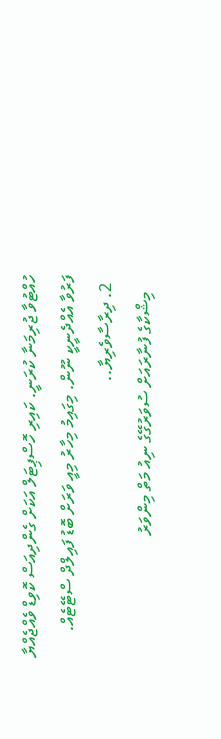ހުއްޓުވާ ޖުރިމަނާ ކުރަނީ. ކައިރި ހޮސްޕިޓަލް އަކަށް ގެންދިއަސް ކޮވިޑް ވެއްޖެއްޔާ ފަރުވާ އެއްދެނީކީ ނޫން. މިގައިމު މިހާރު މިއީ ވަރަށް ބޮޑު ފައިލްދް ސްޓޭޓެއް.
  2. ދިރާސާވެރިޔާ..
    މިޝްކާގެ ފުނާރައަށް ސުވަރުގޭގެ ނިއު މަތް މިންވަރު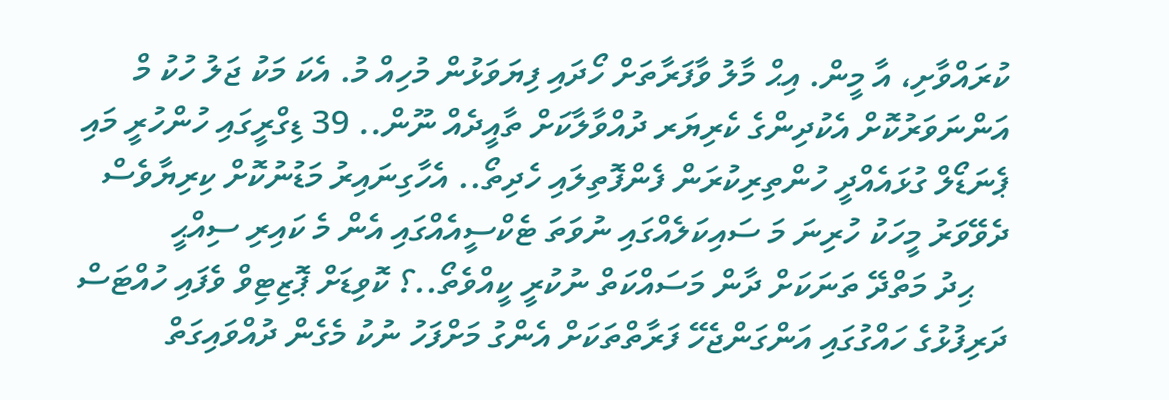ކުރައްވާށި، އާ މީން. އިޙް މާލު ވާފަރާތަށް ހޯދައި ފިޔަވަޅުން މުހިއް މު. އެކަ މަކު ޖަލު ހުކު މް އަންނަވަރުކޮށް އެކުދިންގެ ކެރިޔަރ ދުއްވާލާކަށް ތާއީދެއް ނޫން.. 39 ޑިގްރީގައި ހުންހުރީ މައި ޕެނަޑޯލް ގުޅައެއްދީ ހުންތިރިކުރަން ފެންފޮތިލައި ހެދިތޯ.. އެހާގިނައިރު މަޑުނުކޮށް ކިރިޔާވެސް ދެވޭވަރު މީހަކު ހުރިނަ މަ ސައިކަލެއްގައި ނުވަތަ ޓެކްސީއެއްގައި އެން މެ ކައިރި ސިއްޙީ
    ޙިދު މަތްދޭ ތަނަކަށް ދާން މަސައްކަތް ނުކުރީ ކީއްވެތޯ..؟ ކޮވިޑަށް ޕޮޒިޓިވް ވެފައި ހުއްޓަސް ދަރިފުޅުގެ ހައްގުގައި އަންގަންޖެހޭ ފަރާތްތަކަށް އެންގު މަށްފަހު ނުކު މެގެން ދުއްވައިގަތް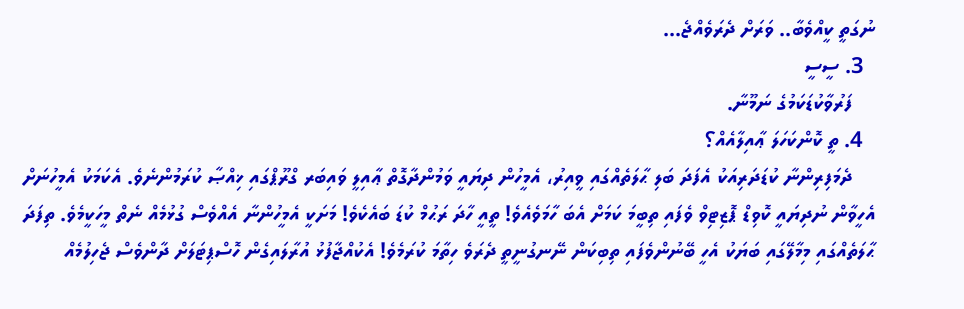ނުގަތީ ކީއްވެބާ.. ވަރަށް ދެރަވެއްޖެ...
  3. ސީސީ
    ފަރުވާކުޑަކަމުގެ ނަމޫނާ.
  4. ތީ ކޮންކަހަލަ ޢާއިލާއެއް؟
    ދެމަފިރިންނާ ކުޑަދަރިއަކު އެފަދަ ބަލި ޙާލަތެއްގައި ވީއިރު، އެމީހުން ދިޔައީ ވަމުންދާގޮތް ޢާއިލީ ވައިބަރ ގްރޫޕްގައި ޚިއްޞާ ކުރަމުންނެވެ. އެކަމަކު އެމީހުނަށް އެހީވާން ނުދިޔައީ ކޮވިޑް ޕޮޒިޓިވް ވެފައި ތިބީމަ ކަމަށް އެބަ ހާމަވެއެވެ! ތީއީ ހާދަ ރަޙުމް ކުޑަ ބައެކެވެ! މަށަކީ އެމީހުންނާ އެއްވެސް ގުޅުމެއް ނެތް މީހަކީމެވެ. ތިފަދަ ޙާލަތެއްގައި މިމާލޭގައި ބަޔަކު އެހީ ބޭނުންވެފައި ތިބިކަން ނޭނގުނީތީ ދެރަވެ ހިތާމަ ކުރަމެވެ! އެކުއްޖާފުޅު އުރާލައިގެން ހޮސްޕިޓަލަށް ދާންވެސް ޖެހިލުމެއް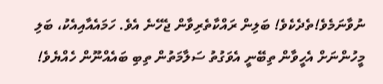ނުވާނަމެވެ!ތެދެކެވެ! ބަލިން ރައްކާތެރިވާން ޖެހޭނެ އެވެ. ހަމައެއާއިއެކު، ބަލި މީހުންނަށް އެހީވާން ތިބޭނީ އެވަގުތު ސަލާމަތުން ތިބި ބައެއްނޫން ހެއްޔެވެ!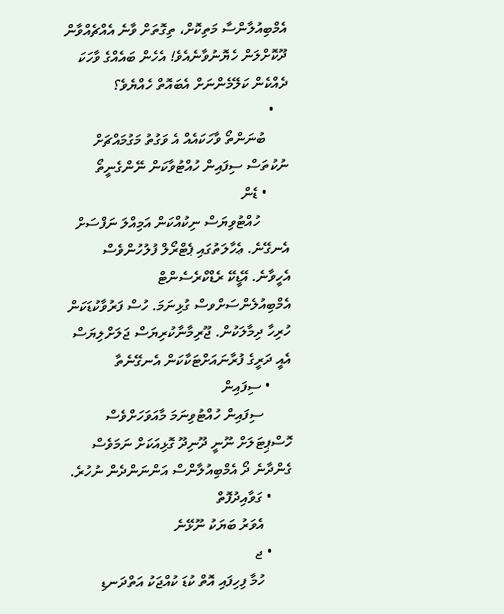އެމްބިއުލާންސާ މަތިކޮށް، ތިގޮތަށް ވާނެ އެއްޗެއްވާން ދޫކޮށްލަން ހެޔޮނުވާނެއެވެ! އެހެން ބައެއްގެ ވާހަކަ ދެއްކެން ކަލޭމެންނަށް އެބައޮތް ހެއްޔެވެ؟
    •
      ބުނަންތޯ ވާހަކައެއް އެ ވަގުތު މަގުމައްޗަށް ނުކުތަސް ސިފައިން ހުއްޓުވާކަން ނޭންގެނީތޯ
      • ޑެން
        ހުއްޓުވިޔަސް ނިކުއްކަން އަމިއްލަ ނަފްސަށް އެނގޭނެ. ޢެހާލަތުގައި ޕެޓްރޯލް ފުލުހުންވެސް އެހީވާނެ. އޭޑީކޭ ރެޑްކްރެސެންޓް އެމްބިއުލެންސަށްވސް ގުޅިނަމަ. ހުސް ފަރުވާކުޑަކަން ހުރިހާ ދިމާލަކުން. ޖޫރިމާނާކުރިޔަސް ޖަލަށްލިޔަސް އެއީ ދަރީގެ ފުރާނައަށްޓަކާކަން އެނގޭނެތާ
      • ސިފައިން
        ސިފައިން ހުއްޓުވިނަމަ މާއަވަހަށްވެސް ހޮސްޕިޓަލަށް ނޫނީ ދޫނިދޫ ގޮޅިއަކަށް ނަމަވެސް ގެންދާނެ ދޯ އެމްބިއުލާންސް އަންނަންދެން ނުހުރެ.
      • ގަވާއިދުފޮތް
        އެވަރު ބަޔަކު ނޫޅޭނެ
      • ޖ
        ހުމާ ފިހިފައި އޮތް ކުޑަ ކުއްޖަކު އަތްދަނޑި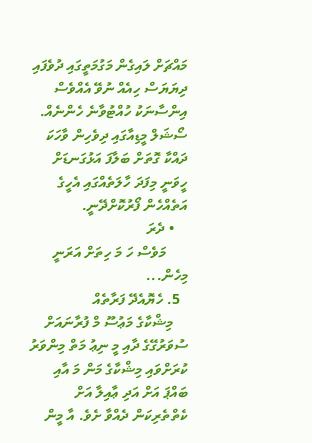މައްޗަށް ލައިގެން މަގުމަތީގައި ދުވެފައި ދިޔަޔަސް ހިއެއް ނުވޭ އެއްވެސް އިންސާނަކު ހުއްޓުވާނެ ހެންނެއް. ސޯޝަލް މީޑިއާގައި ދިވެހިން ވާހަކަ ދައްކާ ގޮތަށް ބަލާފަ އަޅުގަނޑަށް ހީވަނީ މިފަދަ ހާލަތެއްގައި އެހީގެ އަތެއްހެން ފޯރުކޮށްދޭނީ.
    • ދެރަ
      މަވެސް ހަ މަ ހިތަށް އަރަނީ މިހެން...
  5. ހެޔޮއެދޭ ފަރާތެއް
    މިޝްކާގެ މަޢުސޫ މް ފުރާނައަށް ސުވަރުގޭގެ ދާއި މީ ނިޢު މަތް މިންވަރު ކުރަށްވައި މިޝްކާގެ މަން މަ އާއި ބައްޕަ އަށް އަދި ޢާއިލާ އަށް ކެތްތެރިކަން ދެއްވާ ށެވެ. އާ މީން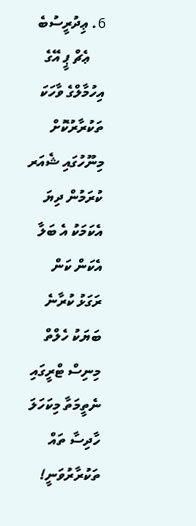6. ޢިދުރީސުބެ
    ޢެޗް ޕީ އޭގެ އިހުމާލްގެ ވާހަކަ ތަކުރާރުކޮށް މިނޫހުގައި ޝެއަރ ކުރަމުން ދިޔަ އެކަމަކު އެ ބަލާ އެކަން ކަން ރަގަޅު ކުރާނެ ބަޔަކު ހެލްތް މިނިސް ޓްރީގައި ނެތީމަތާ މިކަހަލަ ހާދިސާ ތައް ތަކުރާރުވަނީ!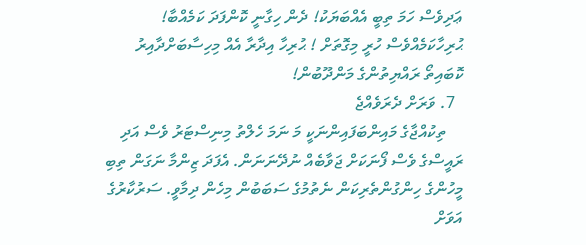ޢަދިވެސް ހަމަ ތިބީ އެއްބަޔަކު! ދެން ހިގާނީ ކޮންފަދަ ކަމެއްބާ! ޙުރިހާކަމެއްވެސް ހުރީ މިގޮތަށް ! ޙުރިހާ އިދާރާ އެއް މިހިސާބަށްދާއިރު ކޮބައިތޯ ރައްޔިތުންގެ މަންދޫބުން!
  7. ވަރަށް ދެރަވެއްޖެ
    ތިކުއްޖާގެ މައިންބަފައިންނަކީ މަ ނަމަ ހެލްތު މިނިސްޓަރު ވެސް އަދި ރައީސްގެ ވެސް ފޯނަކަށް ޖަވާބެއް ނުދޭނަނަން. އެފަދަ ޒިންމާ ނަގަން ތިބި މީހުންގެ ހިންގުންތެރިކަން ނެތުމުގެ ސަބަބުން މިހެން ދިމާވީ. ސަރުކާރުގެ އަވަށް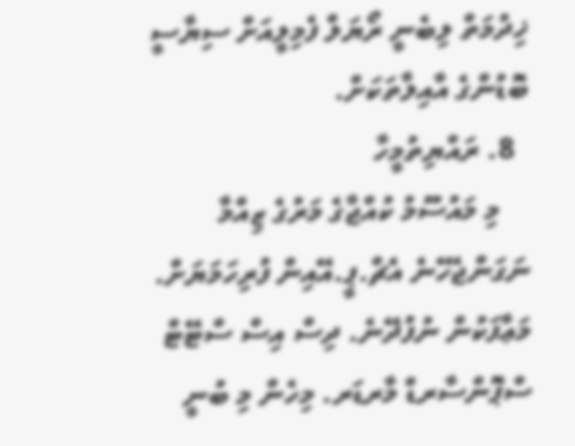ޚިދުމަތް ލިބެނީ ރޯޔަލް ފެމިލީއަށް ސިޔާސީ ބޮޑުންގެ އާއިލާތަކަށް.
  8. ރައްޔިތުމީހާ
    މި މައުސޫމު ކުއްޖާގެ މަރުގެ ޒިއްމާ ނަގަންޖެހޭނެ އެޗް.ޕީ.އޭއިން ފުރިހަމަޔަށް. މަޢާފަކުން ނުފުދޭނެ. ދިސް އިސް ސްޓޭޓް ސްޕޮންސާރޑް މާރޑަރ. މިހެން މި ބުނީ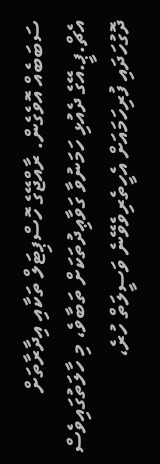ސަބަބެއް އޮވެގެން. ރާއްޖޭގެ ހޮސްޕިޓަލް ތަކާއި އިދާރާތަށް އެޗް.ޕީ.އޭގެ ދެއުޅި ހަމަނުވާ ގަވާޢިދުތަކަށް ތަބާވެ، މި ހާލަތުގައިވެސް ދޮގުހަދައި ފުރިހަމައަށް އެހީތެރިވެވޭނެ ވަސީލަތް ހުރެ،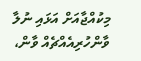މިކުއްޖާއަށް އަޅައި ނުލާ ވާންހުރިއެއްޗެއް ވާން،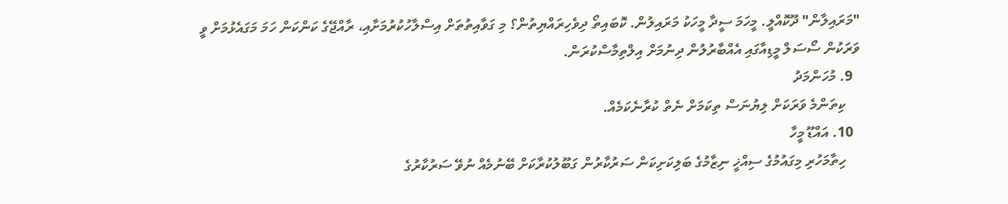"މަރައިލާން" ދޫކޮއްލީ. މީހަމަ ސީދާ މީހަކު މަރައިލުން. ކޮބައިތޯ ދިވެހިރައްޔިތުން؟ މި ގަވާއިތުތަށް އިސްލާހުކުރުމަށާއި، ރާއްޖޭގެ ކަންކަން ހަމަ މަގައެޅުމަށް ވީ ވަރަކުން ސޯސަލް މީޑިއާގައި އެއްބާރުލުން ދިނުމަށް އިލްތިމާސްކުރަން.
  9. މުހަންމަދު
    ކިތަންމެ ވަރަކަށް ލިޔުނަސް ތިކަމަށް ނެތް ކުރާނެކަމެއް.
  10. އައްޑޫ މީހާ
    ހިތާމަހުރި މިގައުމުގެ ސިއްޚީ ނިޒާމުގެ ބަލިކަށިކަން ސަރުކާރުން ގަބޫލުކުރާކަށް ބޭނުމެއް ނުވޭ ސަރުކާރުގެ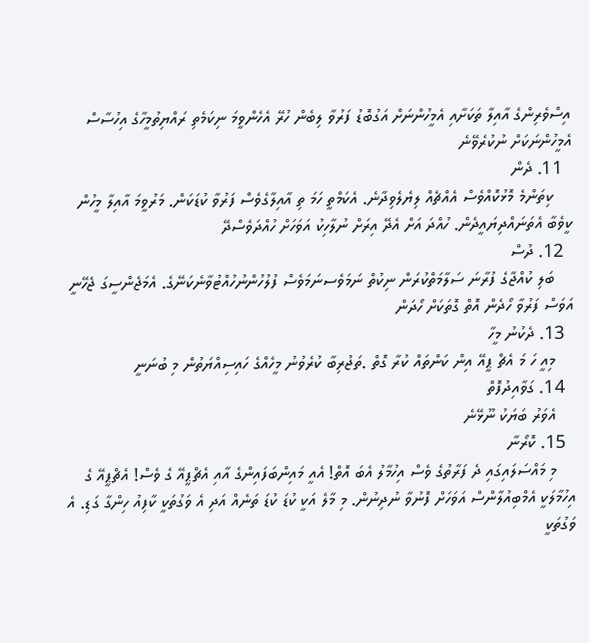އިސްވެރިންގެ އާއިލާ ތަކަށާއި އެމީހުންނަށް އަގުބޮޑު ފަރުވާ ލިބެން ހުރޭ އެހެންވީމަ ނިކަމެތި ރައްޔިތުމީހާގެ އިހުސާސް އެމީހުންނަކަށް ނުކުރެވޭނެ
  11. ދެން
    ކިތަންމެ މޮޅުކޮއްވެސް އެއްޗެއް ލިޔެލެވިދާނެ. އެކަމްތީ ހަމަ ތި އާއިލާގެވެސް ފަރުވާ ކުޑަކަން. މަރުވީމަ އާއިލާ މީހުން ކީވެބާ އެތަނައްދިޔައީދެން. ހުއްދަ އަށް އެދޭ އިރަށް ނުލާހިކު އަވަހަށް ހުއްދަވެސްދޭ
  12. ދުސް
    ބަލި ކުއްޖާގެ ފުރާނަ ސަލާމަތްކުރަން ނިކުތް ނަމަވެސނަމަވެސް ފުލުހުންނުހުއްޓުވާނެކަނޭގެ. އެމަޖެންސީގަ ޖެހޭނީ އަވަސް ފަރުވާ ހޯދެން އޮތް ގޮތަކަށް ހޯދަން
  13. ދެކުނު މީހާ
    މިއީ ހަ މަ އެޗް ޕީއޭ އިން ކަންތައް ކުރާ ގޮތް .ތަޖުރިބާ ކުރެވުނު މީހެއްގެ ހައިސިއްޔަތުން މި ބުނަނީ
  14. ގަވާއިދުފޮތް
    އެވަރު ބަޔަކު ނޫޅޭނެ
  15. ކޮރޯނާ
    މި މައްސަލައިގައި ދެ ފަރާތުގެ ވެސް އިހުމާލު އެބަ އޮތް! އެއީ މައިންބަފައިންގެ އާއި އެޗްޕީއޭ ގެ ވެސް! އެޗްޕީއޭ ގެ އިހުމާލަކީ އެމްބިއުލާންސް އަވަހަށް ފޮނުވާ ނުދިނުން. މި މާލެ އަކީ ކުޑަ ކުޑަ ތަނެއް އަދި އެ ވަގުތަކީ ކާފިއު ހިންގާ ގަޑި. އެ ވަގުތަކީ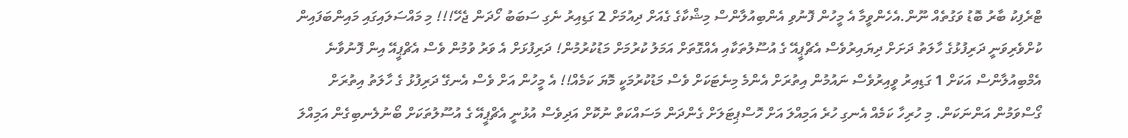ޓްރެފިކު ބާރު ބޮޑު ވަގުތެއް ނޫން.އެހެންވީމާ އެ މީހުން ފޮނުވި އެންބިއުލާންސް މިޝްކާގެ ގެއަށް ދިއުމަށް 2 ގަޑިއިރު ނެގި ސަބަބު ހޯދަން ޖެހޭ!!! މި މައްސަލައިގައި މައިންބަފައިން ކުށްވެރިވަނީ ދަރިފުޅުގެ ހާލަތު ދަށަށް ދިޔައިރުވެސް އެޗްޕީއޭ ގެ އުސޫލުތަކާއި އެއްގޮތަށް އަމަލު ކުރުމަށް މަޑުކުރުމުން! ދަރިފުޅަށް އެ ވަރު ވުމުން ވެސް އެޗްޕީއޭ އިން ފޮނުވާނެ އެމްބިއުލާންސް އަކަށް 1 ގަޑިއިރު ވީއިރުވެސް ނައުމުން އިތުރަށް އެންމެ މިނެޓަކަށް ވެސް މަޑުކުރުމަކީ މޮޔަ ކަމެއް!! އެ މީހުން އަށް ވެސް އެނގޭ ދަރިފުޅު ގެ ހާލަތު އިތުރަށް ގޯސްވަމުން އަންނަކަން. މި ހުރިހާ ކަމެއް އެނގި ހުރެ އަމިއްލަ އަށް ހޮސްޕިޓަލަށް ގެންދަން މަސައްކަތް ނުކޮށް އަދިވެސް އުޅުނީ އެޗްޕީއޭ ގެ އުސޫލުތަކަށް ބޯނުލެނބިގެން އަމިއްލަ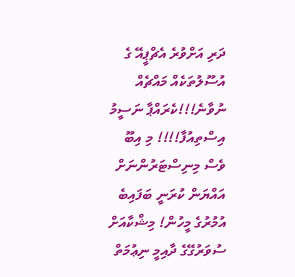ދަރި އަށްވުރެ އެޗްޕީއޭ ގެ އުސޫލުތަކެއް މައްޗެއް ނުވާނެ!!!ކެރައްޕާ ނަސީމު އިސްތިއުފާ!!!! މި އިބޫ ވެސް މިނިސްޓަރުންނަށް އައްޔަން ކުރަނީ ބަފައިބެ އުމުރުގެ މީހުން! މިޝްކާއަށް ސުވަރުގޭގެ ދާއިމީ ނިޢުމަތް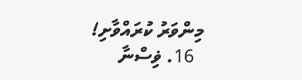މިންވަރު ކުރައްވާށި!
  16. ޥިސްނާ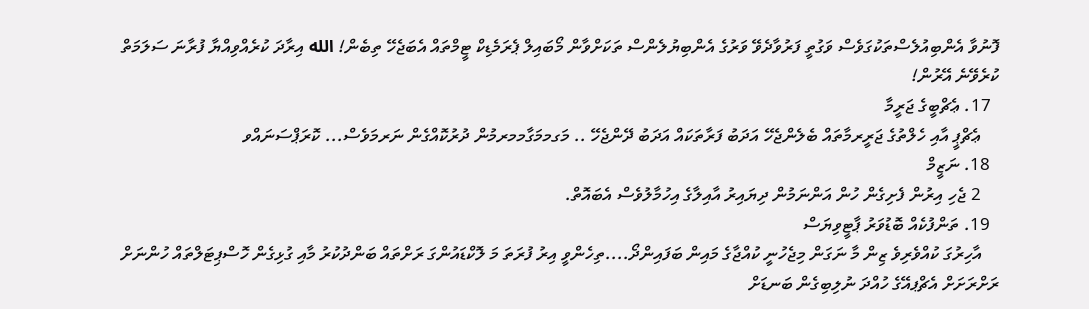ފޮނުވާ އެންބިއުލެސްތަކުގަވެސް ވަގުތީ ފަރުވާދެވޭ ވަރުގެ އެންބިޔުލެންސް ތަކަށްވާން މޯބައިލް ޕެރަމެޑިކް ޓީމްތައް އެބަޖެހޭ ތިބެން! الله އިރާދަ ކުރެއްވިއްޔާ ފުރާނަ ސަލަމަތް ކުރެވޭނެ އޭރުން!
  17. ޢެޗްބީގެ ޖަރީމާ
    ޢެޗްޕީ އާއި ހެލްތުގެ ޖަރީރމާތައް ބެލެންޖެހޭ އަދަބު ފަރާތަކައް އަދަބު ދޭންޖެހޭ .. މަގމމަގާމމރމުން ދުރުކޮއްގެން ނަރމަވެސް... ކޮރަޕްސަނައްވ
  18. ނަޒީމް
    2 ޖެހި އިރުން ފެށިގެން ހުން އަންނަމުން ދިޔައިރު އާއިލާގެ އިހުމާލުވެސް އެބައޮތް.
  19. ތަންފުކެއް ބޮޑުވަރު ޕާޓީވިޔަސް
    އާހިރުގަ ކުއްވެރިވެ ޒިން މާ ނަގަން މިޖެހުނީ ކުއްޖާގެ މައިން ބަފައިންދޯ....ތިހެންވީ އިރު ފުރަތަ މަ ލޮކްޑައުންގަ ރަށްތައް ބަންދުކުރު މާއި ގުޅިގެން ހޮސްޕިޓަލްތައް ހުންނަށް ރަށްރަށަށް އެޗްޕއޭގެ ހުއްދަ ނުލިބިގެން ބަނޑަށް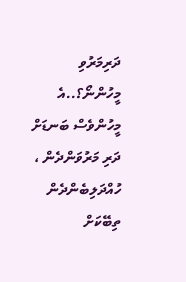ދަރިމަރުވި މީހުންނޯ؟..އެ މީހުންވެސް ބަނޑަށް ދަރި މަރުވަންދެން ، ހުއްދަލިބެންދެން ތިބޭކަށް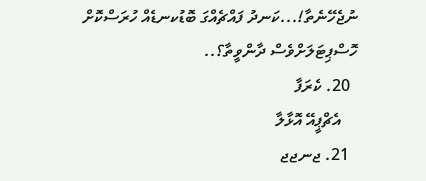ނުޖެހޭނެތާ!...ކަނދު ފައްޗެއްގަ ބޮޑުކނޑެއް ހުރަސްކޮށް ހޮސްޕިޓަލަށްވެސް ދާންވީތާ؟..
  20. ކެރަފާ
    އެޗްޕީއޭ އޮޅާލާ
  21. ޖނޖޖ